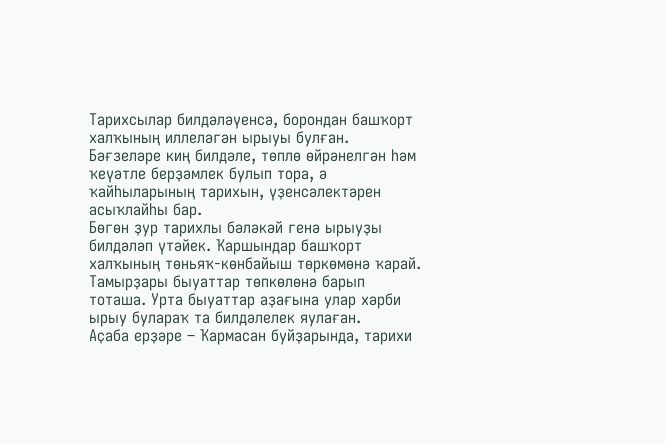Тарихсылар билдәләүенсә, борондан башҡорт халҡының иллеләгән ырыуы булған. Бәғзеләре киң билдәле, төплө өйрәнелгән һәм ҡеүәтле берҙәмлек булып тора, ә ҡайһыларының тарихын, үҙенсәлектәрен асыҡлайһы бар.
Бөгөн ҙур тарихлы бәләкәй генә ырыуҙы билдәләп үтәйек. Ҡаршындар башҡорт халҡының төньяҡ-көнбайыш төркөмөнә ҡарай. Тамырҙары быуаттар төпкөлөнә барып тоташа. Урта быуаттар аҙағына улар хәрби ырыу булараҡ та билдәлелек яулаған.
Аҫаба ерҙәре – Ҡармасан буйҙарында, тарихи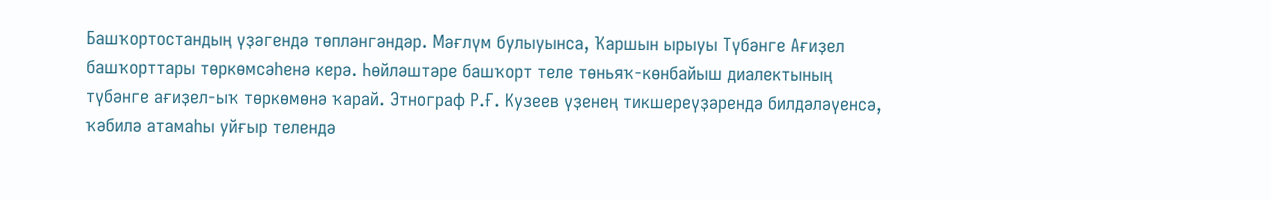Башҡортостандың үҙәгендә төпләнгәндәр. Мәғлүм булыуынса, Ҡаршын ырыуы Түбәнге Ағиҙел башҡорттары төркөмсәһенә керә. Һөйләштәре башҡорт теле төньяҡ-көнбайыш диалектының түбәнге ағиҙел-ыҡ төркөмөнә ҡарай. Этнограф Р.Ғ. Кузеев үҙенең тикшереүҙәрендә билдәләүенсә, ҡәбилә атамаһы уйғыр телендә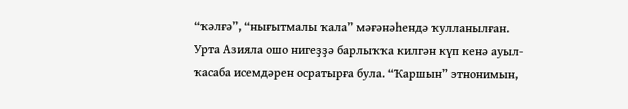“ҡәлғә”, “нығытмалы ҡала” мәғәнәһендә ҡулланылған. Урта Азияла ошо нигеҙҙә барлыҡҡа килгән күп кенә ауыл-ҡасаба исемдәрен осратырға була. “Ҡаршын” этнонимын,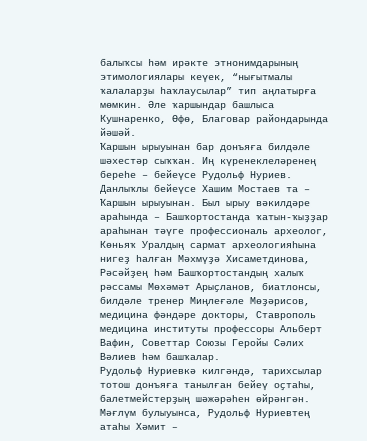балыҡсы һәм ирәкте этнонимдарының этимологиялары кеүек, “нығытмалы ҡалаларҙы һаҡлаусылар” тип аңлатырға мөмкин. Әле ҡаршындар башлыса Кушнаренко, Өфө, Благовар райондарында йәшәй.
Ҡаршын ырыуынан бар донъяға билдәле шәхестәр сыҡҡан. Иң күренеклеләренең береһе – бейеүсе Рудольф Нуриев. Данлыҡлы бейеүсе Хашим Мостаев та – Ҡаршын ырыуынан. Был ырыу вәкилдәре араһында – Башҡортостанда ҡатын-ҡыҙҙар араһынан тәүге профессиональ археолог, Көньяҡ Уралдың сармат археологияһына нигеҙ һалған Мәхмүҙә Хисаметдинова, Рәсәйҙең һәм Башҡортостандың халыҡ рәссамы Мөхәмәт Арыҫланов, биатлонсы, билдәле тренер Миңлеғәле Мөҙәрисов, медицина фәндәре докторы, Ставрополь медицина институты профессоры Альберт Вафин, Советтар Союзы Геройы Сәлих Вәлиев һәм башҡалар.
Рудольф Нуриевкә килгәндә, тарихсылар тотош донъяға танылған бейеү оҫтаһы, балетмейстерҙың шәжәрәһен өйрәнгән. Мәғлүм булыуынса, Рудольф Нуриевтең атаһы Хәмит –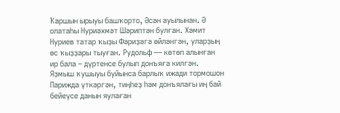Ҡаршын ырыуы башҡорто, Әсән ауылынан. Ә олатаһы Нуриәхмәт Шәриптән булған. Хәмит Нуриев татар ҡыҙы Фәриҙәгә өйләнгән, уларҙың өс ҡыҙҙары тыуған. Рудольф — көтөп алынған ир бала – дүртенсе булып донъяға килгән.
Яҙмыш ҡушыуы буйынса барлыҡ ижади тормошон Парижда үткәргән, тиңһеҙ һәм донъялағы иң бай бейеүсе данын яулаған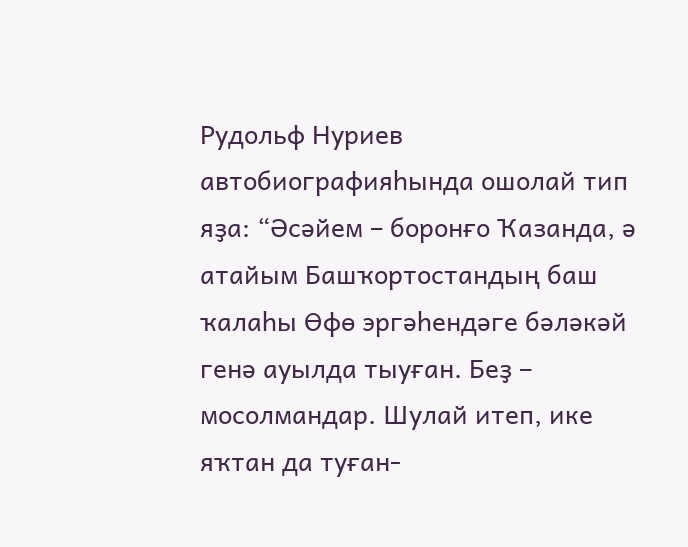Рудольф Нуриев автобиографияһында ошолай тип яҙа: “Әсәйем – боронғо Ҡазанда, ә атайым Башҡортостандың баш ҡалаһы Өфө эргәһендәге бәләкәй генә ауылда тыуған. Беҙ – мосолмандар. Шулай итеп, ике яҡтан да туған-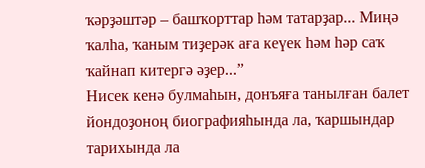ҡәрҙәштәр – башҡорттар һәм татарҙар... Миңә ҡалһа, ҡаным тиҙерәк аға кеүек һәм һәр саҡ ҡайнап китергә әҙер...”
Нисек кенә булмаһын, донъяға танылған балет йондоҙоноң биографияһында ла, ҡаршындар тарихында ла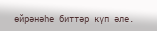өйрәнәһе биттәр күп әле.